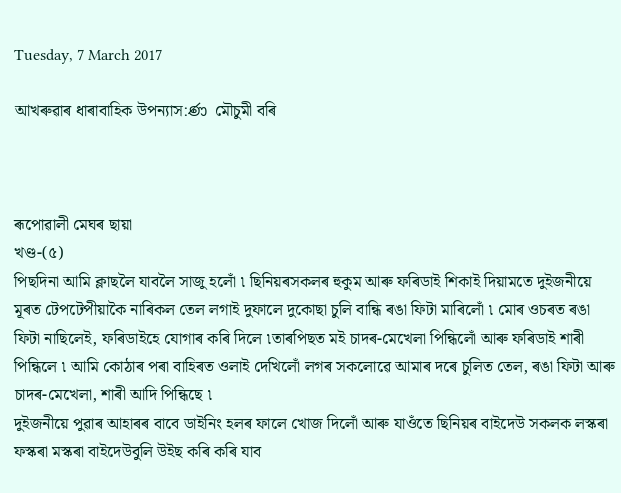Tuesday, 7 March 2017

আখৰুৱাৰ ধাৰাবাহিক উপন্যাস:ණ মৌচুমী বৰি



ৰূপোৱালী মেঘৰ ছায়া
খণ্ড-(৫)
পিছদিনা আমি ক্লাছলৈ যাবলৈ সাজু হলোঁ ৷ ছিনিয়ৰসকলৰ হুকুম আৰু ফৰিডাই শিকাই দিয়ামতে দুইজনীয়ে মূৰত টেপটেপীয়াকৈ নাৰিকল তেল লগাই দুফালে দুকোছা চুলি বান্ধি ৰঙা ফিটা মাৰিলোঁ ৷ মোৰ ওচৰত ৰঙা ফিটা নাছিলেই, ফৰিডাইহে যোগাৰ কৰি দিলে ৷তাৰপিছত মই চাদৰ-মেখেলা পিন্ধিলোঁ আৰু ফৰিডাই শাৰী পিন্ধিলে ৷ আমি কোঠাৰ পৰা বাহিৰত ওলাই দেখিলোঁ লগৰ সকলোৱে আমাৰ দৰে চুলিত তেল, ৰঙা ফিটা আৰু চাদৰ-মেখেলা, শাৰী আদি পিন্ধিছে ৷
দুইজনীয়ে পুৱাৰ আহাৰৰ বাবে ডাইনিং হলৰ ফালে খোজ দিলোঁ আৰু যাওঁতে ছিনিয়ৰ বাইদেউ সকলক লস্কৰা ফস্কৰা মস্কৰা বাইদেউবুলি উইছ কৰি কৰি যাব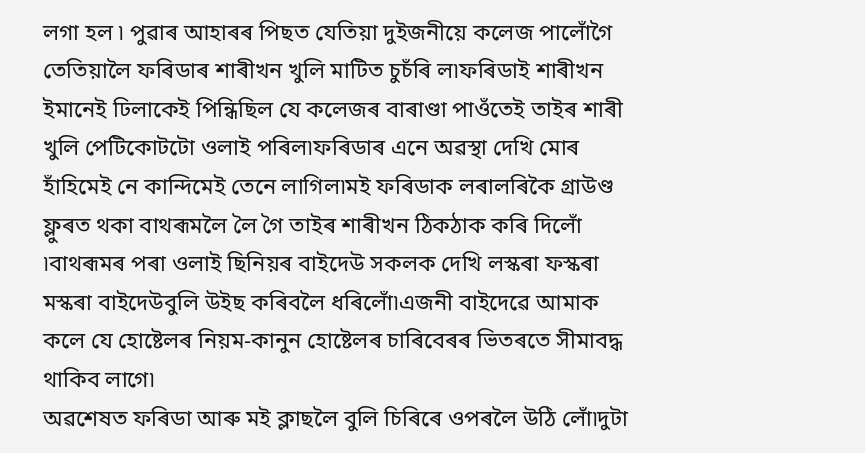লগা হল ৷ পুৱাৰ আহাৰৰ পিছত যেতিয়া দুইজনীয়ে কলেজ পালোঁগৈ তেতিয়ালৈ ফৰিডাৰ শাৰীখন খুলি মাটিত চুচঁৰি ল৷ফৰিডাই শাৰীখন ইমানেই ঢিলাকেই পিন্ধিছিল যে কলেজৰ বাৰাণ্ডা পাওঁতেই তাইৰ শাৰী খুলি পেটিকোটটো ওলাই পৰিল৷ফৰিডাৰ এনে অৱস্থা দেখি মোৰ হাঁহিমেই নে কান্দিমেই তেনে লাগিল৷মই ফৰিডাক লৰালৰিকৈ গ্ৰাউণ্ড ফ্লুৰত থকা বাথৰূমলৈ লৈ গৈ তাইৰ শাৰীখন ঠিকঠাক কৰি দিলোঁ ৷বাথৰূমৰ পৰা ওলাই ছিনিয়ৰ বাইদেউ সকলক দেখি লস্কৰা ফস্কৰা মস্কৰা বাইদেউবুলি উইছ কৰিবলৈ ধৰিলোঁ৷এজনী বাইদেৱে আমাক কলে যে হোষ্টেলৰ নিয়ম-কানুন হোষ্টেলৰ চাৰিবেৰৰ ভিতৰতে সীমাবদ্ধ থাকিব লাগে৷
অৱশেষত ফৰিডা আৰু মই ক্লাছলৈ বুলি চিৰিৰে ওপৰলৈ উঠি লোঁ৷দুটা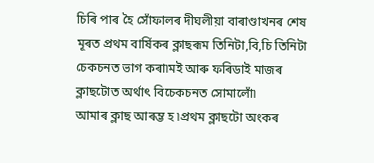চিৰি পাৰ হৈ সোঁফালৰ দীঘলীয়া বাৰাণ্ডাখনৰ শেষ মূৰত প্ৰথম বাৰ্ষিকৰ ক্লাছৰূম তিনিটা,বি,চি তিনিটা চেকচনত ভাগ কৰা৷মই আৰু ফৰিডাই মাজৰ ক্লাছটোত অৰ্থাৎ বিচেকচনত সোমালোঁ৷
আমাৰ ক্লাছ আৰম্ভ হ ৷প্ৰথম ক্লাছটো অংকৰ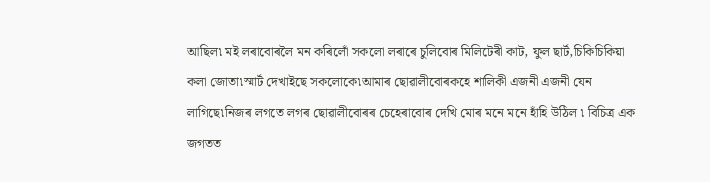আছিল৷ মই লৰাবোৰলৈ মন কৰিলোঁ সকলো লৰাৰে চুলিবোৰ মিলিটেৰী কাট, ফুল ছাৰ্ট,চিকিচিকিয়া কলা জোতা৷স্মাৰ্ট দেখাইছে সকলোকে৷আমাৰ ছোৱালীবোৰকহে শালিকী এজনী এজনী যেন লাগিছে৷নিজৰ লগতে লগৰ ছোৱালীবোৰৰ চেহেৰাবোৰ দেখি মোৰ মনে মনে হাঁহি উঠিল ৷ বিচিত্ৰ এক জগতত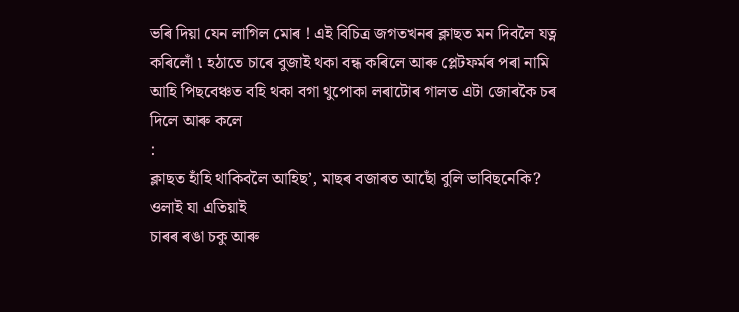ভৰি দিয়া যেন লাগিল মোৰ ! এই বিচিত্ৰ জগতখনৰ ক্লাছত মন দিবলৈ যত্ন কৰিলোঁ ৷ হঠাতে চাৰে বুজাই থকা বন্ধ কৰিলে আৰু প্লেটফৰ্মৰ পৰা নামি আহি পিছবেঞ্চত বহি থকা বগা থুপোকা লৰাটোৰ গালত এটা জোৰকৈ চৰ দিলে আৰু কলে
:
ক্লাছত হাঁহি থাকিবলৈ আহিছ’, মাছৰ বজাৰত আছোঁ বুলি ভাবিছনেকি? ওলাই যা এতিয়াই
চাৰৰ ৰঙা চকু আৰু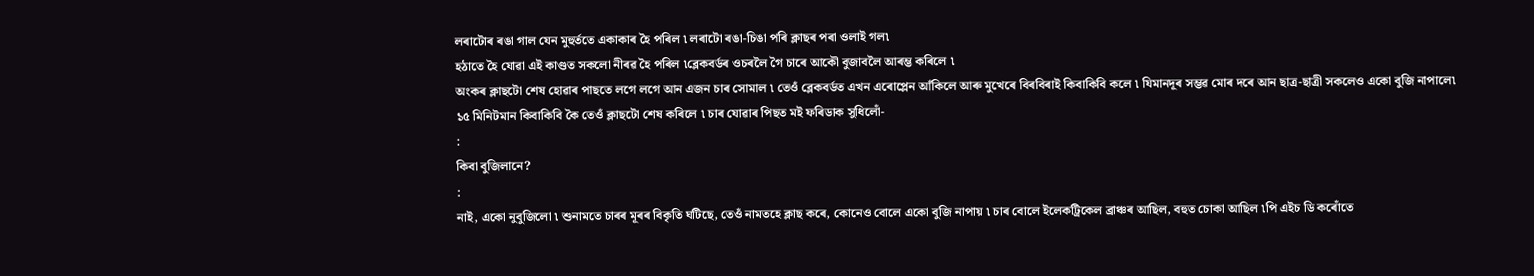লৰাটোৰ ৰঙা গাল যেন মুহুৰ্ততে একাকাৰ হৈ পৰিল ৷ লৰাটো ৰঙা-চিঙা পৰি ক্লাছৰ পৰা ওলাই গল৷
হঠাতে হৈ যোৱা এই কাণ্ডত সকলো নীৰৱ হৈ পৰিল ৷ব্লেকবৰ্ডৰ ওচৰলৈ গৈ চাৰে আকৌ বুজাবলৈ আৰম্ভ কৰিলে ৷
অংকৰ ক্লাছটো শেষ হোৱাৰ পাছতে লগে লগে আন এজন চাৰ সোমাল ৷ তেওঁ ব্লেকবৰ্ডত এখন এৰোপ্লেন আঁকিলে আৰু মুখেৰে বিৰবিৰাই কিবাকিবি কলে ৷ যিমানদূৰ সম্ভৱ মোৰ দৰে আন ছাত্ৰ-ছাত্ৰী সকলেও একো বুজি নাপালে৷ ১৫ মিনিটমান কিবাকিবি কৈ তেওঁ ক্লাছটো শেষ কৰিলে ৷ চাৰ যোৱাৰ পিছত মই ফৰিডাক সুধিলোঁ-
:
কিবা বুজিলানে?
:
নাই, একো নুবুজিলো ৷ শুনামতে চাৰৰ মূৰৰ বিকৃতি ঘটিছে, তেওঁ নামতহে ক্লাছ কৰে, কোনেও বোলে একো বুজি নাপায় ৷ চাৰ বোলে ইলেকট্ৰিকেল ব্ৰাঞ্চৰ আছিল, বহুত চোকা আছিল ৷পি এইচ ডি কৰোঁতে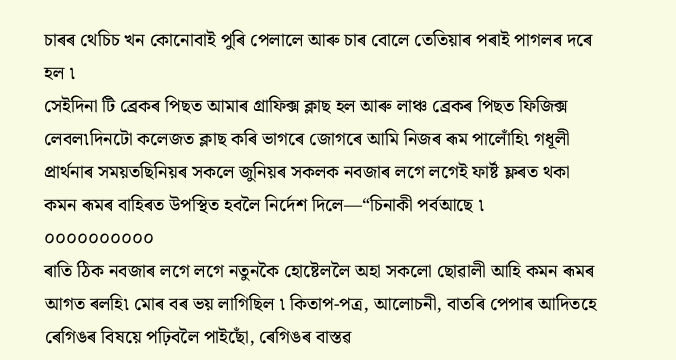চাৰৰ থেচিচ খন কোনোবাই পুৰি পেলালে আৰু চাৰ বোলে তেতিয়াৰ পৰাই পাগলৰ দৰে হল ৷
সেইদিনা টি ব্ৰেকৰ পিছত আমাৰ গ্ৰাফিক্স ক্লাছ হল আৰু লাঞ্চ ব্ৰেকৰ পিছত ফিজিক্স লেবল৷দিনটো কলেজত ক্লাছ কৰি ভাগৰে জোগৰে আমি নিজৰ ৰূম পালোঁহি৷ গধূলী প্ৰাৰ্থনাৰ সময়তছিনিয়ৰ সকলে জুনিয়ৰ সকলক নবজাৰ লগে লগেই ফাৰ্ষ্ট ফ্লৰত থকা কমন ৰূমৰ বাহিৰত উপস্থিত হবলৈ নিৰ্দেশ দিলে—“চিনাকী পৰ্বআছে ৷
০০০০০০০০০০
ৰাতি ঠিক নবজাৰ লগে লগে নতুনকৈ হোষ্টেললৈ অহা সকলো ছোৱালী আহি কমন ৰূমৰ আগত ৰলহি৷ মোৰ বৰ ভয় লাগিছিল ৷ কিতাপ-পত্ৰ, আলোচনী, বাতৰি পেপাৰ আদিতহে ৰেগিঙৰ বিষয়ে পঢ়িবলৈ পাইছোঁ, ৰেগিঙৰ বাস্তৱ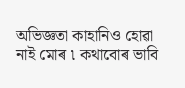অভিজ্ঞতা কাহানিও হোৱা নাই মোৰ ৷ কথাবোৰ ভাবি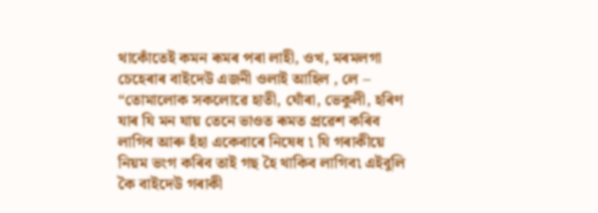থাকোঁতেই কমন ৰূমৰ পৰা লাহী, ওখ, মৰমলগা চেহেৰাৰ বাইদেউ এজনী ওলাই আহিল , লে – “তোমালোক সকলোৱে হাতী, ঘোঁৰা, ভেকুলী, হৰিণ যাৰ যি মন যায় তেনে ভাওত ৰূমত প্ৰৱেশ কৰিব লাগিব আৰু হঁহা একেবাৰে নিষেধ ৷ যি গৰাকীয়ে নিয়ম ভংগ কৰিব তাই গছ হৈ থাকিব লাগিব৷ এইবুলি কৈ বাইদেউ গৰাকী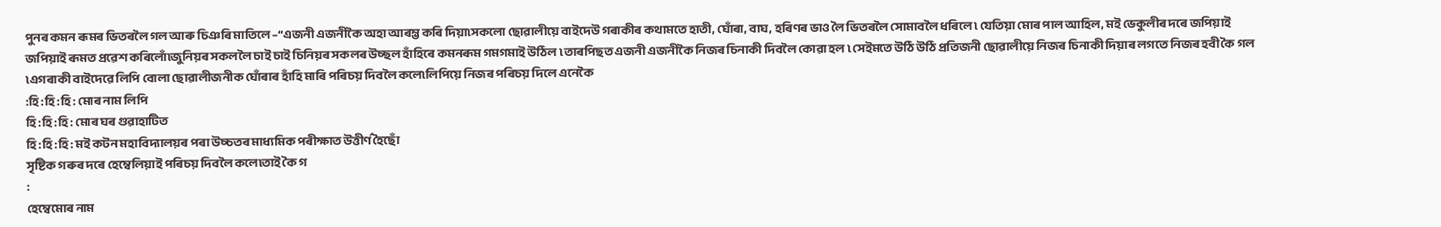পুনৰ কমন ৰূমৰ ভিতৰলৈ গল আৰু চিঞৰি মাতিলে –“এজনী এজনীকৈ অহা আৰম্ভ কৰি দিয়া৷সকলো ছোৱালীয়ে বাইদেউ গৰাকীৰ কথামতে হাতী, ঘোঁৰা, বাঘ, হৰিণৰ ভাও লৈ ভিতৰলৈ সোমাবলৈ ধৰিলে ৷ যেতিয়া মোৰ পাল আহিল, মই ভেকুলীৰ দৰে জপিয়াই জপিয়াই ৰূমত প্ৰৱেশ কৰিলোঁ৷জুনিয়ৰ সকললৈ চাই চাই চিনিয়ৰ সকলৰ উচ্ছল হাঁহিৰে কমনৰূম গমগমাই উঠিল ৷ তাৰপিছত এজনী এজনীকৈ নিজৰ চিনাকী দিবলৈ কোৱা হল ৷ সেইমতে উঠি উঠি প্ৰতিজনী ছোৱালীয়ে নিজৰ চিনাকী দিয়াৰ লগতে নিজৰ হবী কৈ গল ৷এগৰাকী বাইদেৱে লিপি বোলা ছোৱালীজনীক ঘোঁৰাৰ হাঁহি মাৰি পৰিচয় দিবলৈ কলে৷লিপিয়ে নিজৰ পৰিচয় দিলে এনেকৈ
:হি:হি:হি: মোৰ নাম লিপি
হি:হি:হি: মোৰ ঘৰ গুৱাহাটিত
হি:হি:হি: মই কটন মহাবিদ্যালয়ৰ পৰা উচ্চতৰ মাধ্যমিক পৰীক্ষাত উত্তীৰ্ণ হৈছোঁ
সৃষ্টিক গৰুৰ দৰে হেম্বেলিয়াই পৰিচয় দিবলৈ কলে৷তাই কৈ গ
:
হেম্বেমোৰ নাম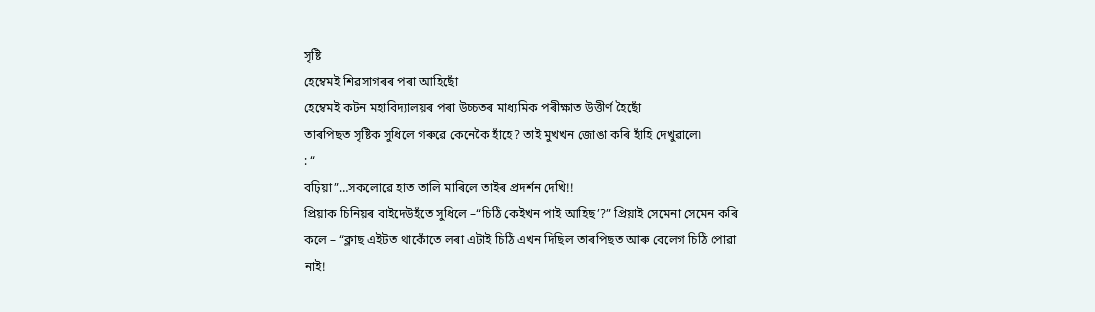সৃষ্টি
হেম্বেমই শিৱসাগৰৰ পৰা আহিছোঁ
হেম্বেমই কটন মহাবিদ্যালয়ৰ পৰা উচ্চতৰ মাধ্যমিক পৰীক্ষাত উত্তীৰ্ণ হৈছোঁ
তাৰপিছত সৃষ্টিক সুধিলে গৰুৱে কেনেকৈ হাঁহে? তাই মুখখন জোঙা কৰি হাঁহি দেখুৱালে৷
: “
বঢ়িয়া”…সকলোৱে হাত তালি মাৰিলে তাইৰ প্ৰদৰ্শন দেখি!!
প্ৰিয়াক চিনিয়ৰ বাইদেউহঁতে সুধিলে –“চিঠি কেইখন পাই আহিছ’?” প্ৰিয়াই সেমেনা সেমেন কৰি কলে – “ক্লাছ এইটত থাকোঁতে লৰা এটাই চিঠি এখন দিছিল তাৰপিছত আৰু বেলেগ চিঠি পোৱা নাই!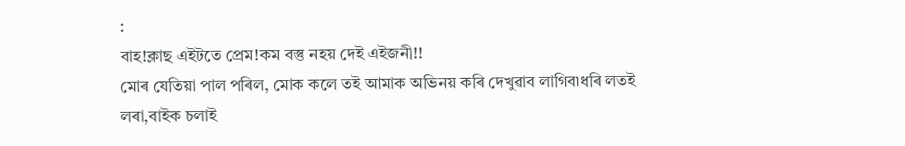:
বাহ!ক্লাছ এইটতে প্ৰেম!কম বস্তু নহয় দেই এইজনী!!
মোৰ যেতিয়া পাল পৰিল, মোক কলে তই আমাক অভিনয় কৰি দেখুৱাব লাগিব৷ধৰি লতই লৰা,বাইক চলাই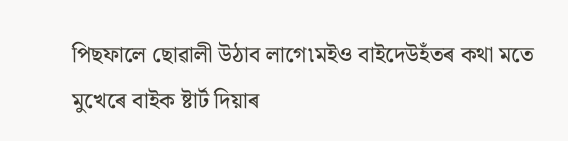পিছফালে ছোৱালী উঠাব লাগে৷মইও বাইদেউহঁতৰ কথা মতে মুখেৰে বাইক ষ্টাৰ্ট দিয়াৰ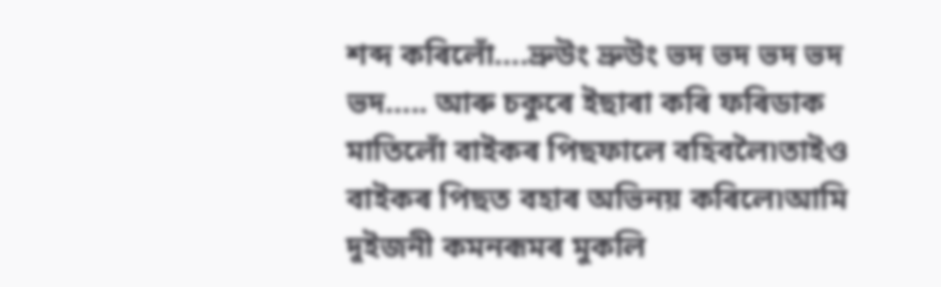শব্দ কৰিলোঁ….ভ্ৰুউং ভ্ৰুউং ভদ ভদ ভদ ভদ ভদ….. আৰু চকুৰে ইছাৰা কৰি ফৰিডাক মাতিলোঁ বাইকৰ পিছফালে বহিবলৈ৷তাইও বাইকৰ পিছত বহাৰ অভিনয় কৰিলে৷আমি দুইজনী কমনৰূমৰ মুকলি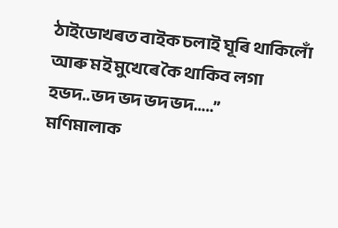ঠাইডোখৰত বাইক চলাই ঘূৰি থাকিলোঁ আৰু মই মুখেৰে কৈ থাকিব লগা হভদ..ভদ ভদ ভদ ভদ…..”
মণিমালাক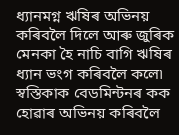ধ্যানমগ্ন ঋষিৰ অভিনয় কৰিবলৈ দিলে আৰু জুৰিক মেনকা হৈ নাচি বাগি ঋষিৰ ধ্যান ভংগ কৰিবলৈ কলে৷
স্বস্তিকাক বেডমিন্টনৰ কক হোৱাৰ অভিনয় কৰিবলৈ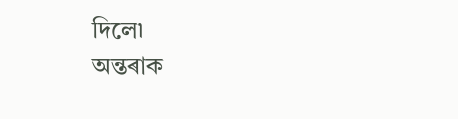দিলে৷
অন্তৰাক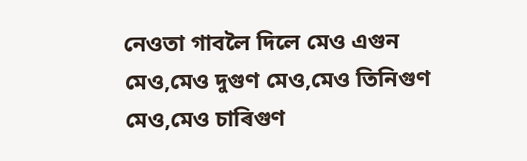নেওতা গাবলৈ দিলে মেও এগুন মেও,মেও দুগুণ মেও,মেও তিনিগুণ মেও,মেও চাৰিগুণ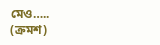মেও…..
(ক্ৰমশ)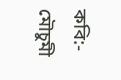কবি:- মৌচুমী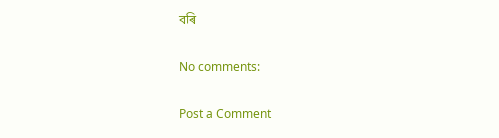বৰি

No comments:

Post a Comment